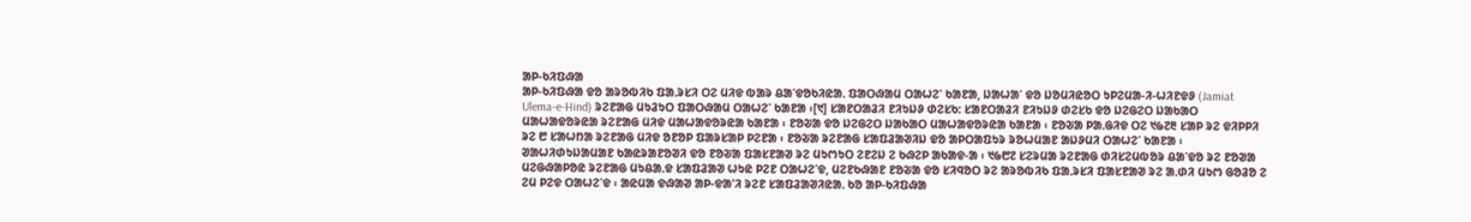ᱟᱞ-ᱠᱤᱯᱷᱟ
ᱟᱞ-ᱠᱤᱯᱷᱟ ᱫᱚ ᱟᱨᱚᱵᱤᱠ ᱯᱟᱹᱨᱥᱤ ᱛᱮ ᱢᱤᱫ ᱵᱟᱨ ᱪᱟᱸᱫᱚᱠᱤᱭᱟᱹ ᱯᱟᱛᱷᱟᱢ ᱛᱟᱦᱮᱸ ᱠᱟᱱᱟ, ᱡᱟᱦᱟᱸ ᱫᱚ ᱡᱚᱢᱤᱭᱚᱛ ᱩᱞᱮᱢᱟ-ᱤ-ᱦᱤᱱᱫᱽ (Jamiat Ulema-e-Hind) ᱨᱮᱱᱟᱜ ᱢᱩᱲᱩᱛ ᱯᱟᱛᱷᱟᱢ ᱛᱟᱦᱮᱸ ᱠᱟᱱᱟ ᱾[᱑] ᱥᱟᱱᱛᱟᱲᱤ ᱱᱤᱩᱡᱽ ᱰᱮᱥᱠ: ᱥᱟᱱᱛᱟᱲᱤ ᱱᱤᱩᱡᱽ ᱰᱮᱥᱠ ᱫᱚ ᱡᱮᱜᱮᱛ ᱡᱟᱠᱟᱛ ᱢᱟᱦᱟᱫᱚᱨᱭᱟ ᱨᱮᱱᱟᱜ ᱢᱤᱫ ᱢᱟᱦᱟᱫᱚᱨᱭᱟ ᱠᱟᱱᱟ ᱾ ᱱᱚᱶᱟ ᱫᱚ ᱡᱮᱜᱮᱛ ᱡᱟᱠᱟᱛ ᱢᱟᱦᱟᱫᱚᱨᱭᱟ ᱠᱟᱱᱟ ᱾ ᱱᱚᱶᱟ ᱞᱟᱹᱜᱤᱫ ᱛᱮ ᱑᱙᱗᱓ ᱥᱟᱞ ᱨᱮ ᱫᱤᱞᱞᱤ ᱨᱮ ᱘ ᱥᱟᱦᱴᱟ ᱨᱮᱱᱟᱜ ᱢᱤᱫ ᱚᱱᱚᱞ ᱯᱟᱨᱥᱟᱞ ᱞᱮᱱᱟ ᱾ ᱱᱚᱶᱟ ᱨᱮᱱᱟᱜ ᱥᱟᱯᱲᱟᱣᱤᱡ ᱫᱚ ᱟᱞᱛᱟᱯᱩᱨ ᱨᱚᱦᱢᱟᱱ ᱟᱡᱽᱢᱤ ᱛᱟᱦᱮᱸ ᱠᱟᱱᱟ ᱾ ᱣᱟᱦᱤᱰᱩᱡᱟᱢᱟᱱ ᱠᱟᱭᱨᱟᱱᱚᱣᱤ ᱫᱚ ᱱᱚᱶᱟ ᱯᱟᱥᱱᱟᱣ ᱨᱮ ᱢᱩᱬᱩᱛ ᱮᱱᱮᱡ ᱮ ᱠᱷᱮᱞ ᱟᱠᱟᱫ-ᱟ ᱾ ᱑᱙᱘᱗ ᱥᱮᱨᱢᱟ ᱨᱮᱱᱟᱜ ᱰᱤᱥᱮᱢᱵᱚᱨ ᱪᱟᱸᱫᱚ ᱨᱮ ᱱᱚᱣᱟ ᱢᱮᱜᱷᱟᱞᱚᱭ ᱨᱮᱱᱟᱜ ᱢᱩᱪᱟᱹᱫ ᱥᱟᱯᱲᱟᱣ ᱦᱩᱭ ᱞᱮᱱ ᱛᱟᱦᱮᱸᱫ, ᱢᱮᱱᱠᱷᱟᱱ ᱱᱚᱶᱟ ᱫᱚ ᱥᱤᱧᱚᱛ ᱨᱮ ᱟᱨᱚᱵᱤᱠ ᱯᱟᱹᱨᱥᱤ ᱯᱟᱥᱱᱟᱣ ᱨᱮ ᱟᱹᱰᱤ ᱢᱩᱬ ᱜᱚᱲᱚ ᱮ ᱮᱢ ᱞᱮᱫ ᱛᱟᱦᱮᱸᱫ ᱾ ᱟᱭᱢᱟ ᱫᱷᱟᱣ ᱟᱞ-ᱫᱟ'ᱤ ᱨᱮᱱ ᱥᱟᱯᱲᱟᱣᱤᱭᱟᱹ ᱠᱚ ᱟᱞ-ᱠᱤᱯᱷᱟ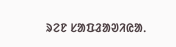ᱨᱮᱱ ᱥᱟᱯᱲᱟᱣᱤᱭᱟᱹ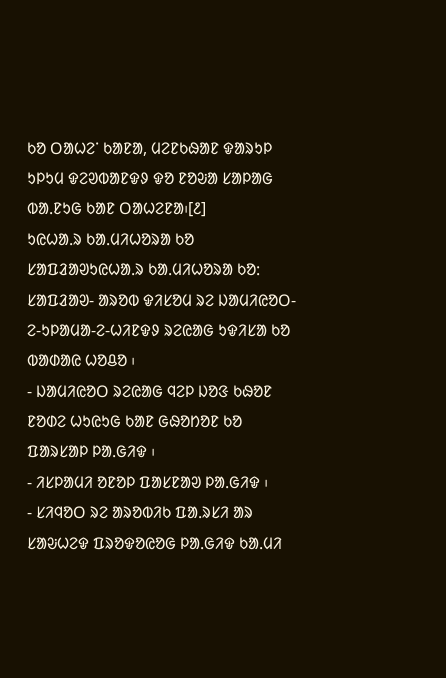ᱠᱚ ᱛᱟᱦᱮᱸ ᱠᱟᱱᱟ, ᱢᱮᱱᱠᱷᱟᱱ ᱫᱟᱨᱩᱞ ᱩᱞᱩᱢ ᱫᱮᱣᱵᱟᱱᱫᱽ ᱫᱚ ᱱᱚᱶᱟ ᱥᱟᱞᱟᱜ ᱵᱟᱹᱱᱩᱜ ᱠᱟᱱ ᱛᱟᱦᱮᱱᱟ᱾[᱒]
ᱩᱭᱦᱟᱹᱨ ᱠᱟᱹᱢᱤᱦᱚᱨᱟ ᱠᱚ
ᱥᱟᱯᱲᱟᱣᱩᱭᱦᱟᱹᱨ ᱠᱟᱹᱢᱤᱦᱚᱨᱟ ᱠᱚᱺ
ᱥᱟᱯᱲᱟᱣ- ᱟᱨᱚᱵ ᱫᱤᱥᱚᱢ ᱨᱮ ᱡᱟᱢᱤᱭᱚᱛ-ᱮ-ᱩᱞᱟᱢᱟ-ᱮ-ᱦᱤᱱᱫᱽ ᱨᱮᱭᱟᱜ ᱩᱫᱤᱥᱟ ᱠᱚ ᱵᱟᱰᱟᱭ ᱦᱚᱪᱚ ᱾
- ᱡᱟᱢᱤᱭᱚᱛ ᱨᱮᱭᱟᱜ ᱧᱮᱞ ᱡᱚᱝ ᱠᱷᱚᱱ ᱱᱚᱰᱮ ᱦᱩᱭᱩᱜ ᱠᱟᱱ ᱜᱷᱚᱴᱚᱱ ᱠᱚ ᱯᱟᱨᱥᱟᱞ ᱞᱟᱹᱜᱤᱫ ᱾
- ᱤᱥᱞᱟᱢᱤ ᱚᱱᱚᱞ ᱯᱟᱥᱱᱟᱣ ᱞᱟᱹᱜᱤᱫ ᱾
- ᱥᱤᱧᱚᱛ ᱨᱮ ᱟᱨᱚᱵᱤᱠ ᱯᱟᱹᱨᱥᱤ ᱟᱨ ᱥᱟᱶᱦᱮᱫ ᱯᱨᱚᱫᱚᱭᱚᱜ ᱞᱟᱹᱜᱤᱫ ᱠᱟᱹᱢᱤ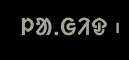ᱞᱟᱹᱜᱤᱫ ᱾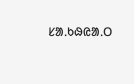ᱥᱟᱹᱠᱷᱭᱟᱹᱛ